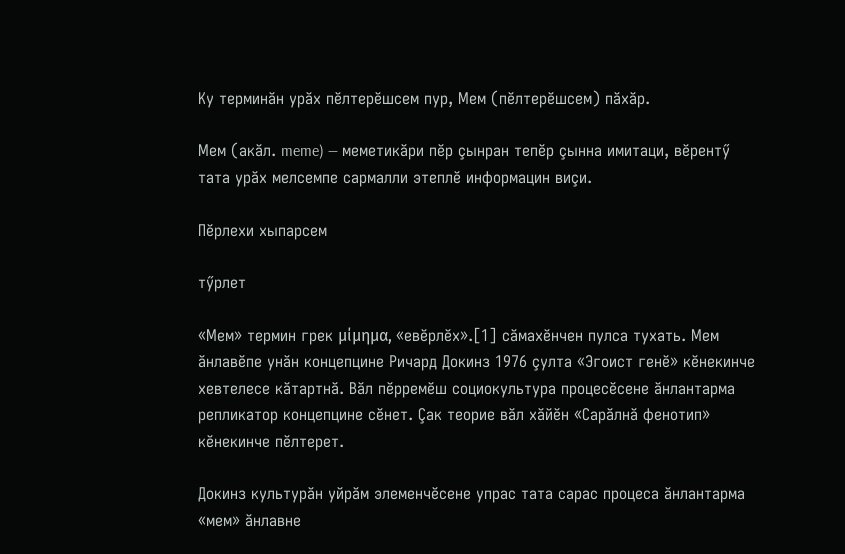Ку терминăн урăх пĕлтерĕшсем пур, Мем (пĕлтерĕшсем) пăхăр.

Мем (акăл. meme) — меметикăри пĕр çынран тепĕр çынна имитаци, вĕрентӳ тата урăх мелсемпе сармалли этеплĕ информацин виçи.

Пĕрлехи хыпарсем

тӳрлет

«Мем» термин грек μίμημα, «евĕрлĕх».[1] сăмахĕнчен пулса тухать. Мем ăнлавĕпе унăн концепцине Ричард Докинз 1976 çулта «Эгоист генĕ» кĕнекинче хевтелесе кăтартнă. Вăл пĕрремĕш социокультура процесĕсене ăнлантарма репликатор концепцине сĕнет. Çак теорие вăл хăйĕн «Сарăлнă фенотип» кĕнекинче пĕлтерет.

Докинз культурăн уйрăм элеменчĕсене упрас тата сарас процеса ăнлантарма «мем» ăнлавне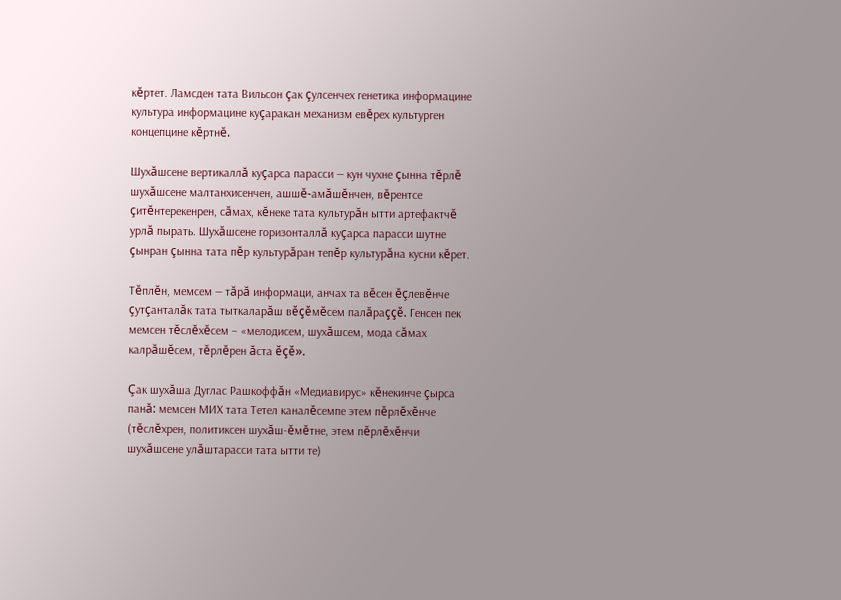кĕртет. Ламсден тата Вильсон çак çулсенчех генетика информацине культура информацине куçаракан механизм евĕрех культурген концепцине кĕртнĕ.

Шухăшсене вертикаллă куçарса парасси — кун чухне çынна тĕрлĕ шухăшсене малтанхисенчен, ашшĕ-амăшĕнчен, вĕрентсе çитĕнтерекенрен, сăмах, кĕнеке тата культурăн ытти артефактчĕ урлă пырать. Шухăшсене горизонталлă куçарса парасси шутне çынран çынна тата пĕр культурăран тепĕр культурăна кусни кĕрет.

Тĕплĕн, мемсем — тăрă информаци, анчах та вĕсен ĕçлевĕнче çутçанталăк тата тыткаларăш вĕçĕмĕсем палăраççĕ. Генсен пек мемсен тĕслĕхĕсем – «мелодисем, шухăшсем, мода сăмах калрăшĕсем, тĕрлĕрен ăста ĕçĕ».

Çак шухăша Дуглас Рашкоффăн «Медиавирус» кĕнекинче çырса панă: мемсен МИХ тата Тетел каналĕсемпе этем пĕрлĕхĕнче (тĕслĕхрен, политиксен шухăш-ĕмĕтне, этем пĕрлĕхĕнчи шухăшсене улăштарасси тата ытти те)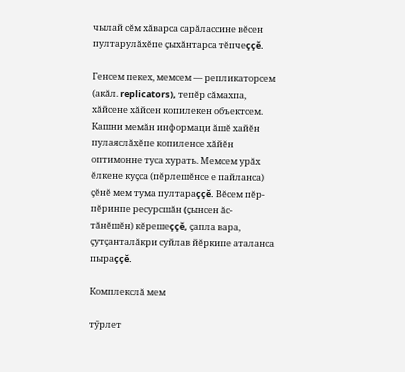чылай сĕм хăварса сарăлассине вĕсен пултарулăхĕпе çыхăнтарса тĕпчеççĕ.

Генсем пекех, мемсем — репликаторсем (акăл. replicators), тепĕр сăмахпа, хăйсене хăйсен копилекен объектсем. Кашни мемăн информаци ăшĕ хайĕн пулаяслăхĕпе копиленсе хăйĕн оптимонне туса хурать. Мемсем урăх ĕлкене куçса (пĕрлешĕнсе е пайланса) çĕнĕ мем тума пултараççĕ. Вĕсем пĕр-пĕринпе ресурсшăн (çынсен ăс-тăнĕшĕн) кĕрешеççĕ, çапла вара, çутçанталăкри суйлав йĕркипе аталанса пыраççĕ.

Комплекслă мем

тӳрлет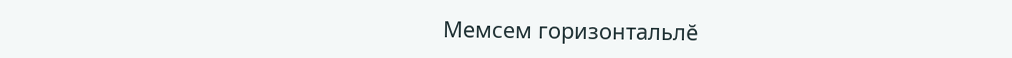Мемсем горизонтальлĕ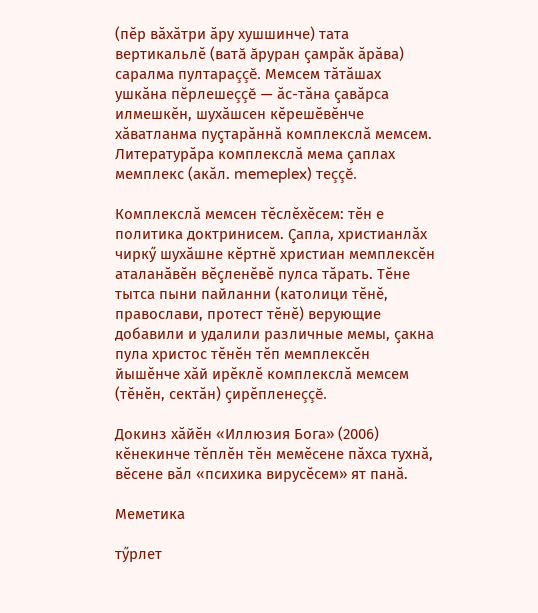(пĕр вăхăтри ăру хушшинче) тата вертикальлĕ (ватă ăруран çамрăк ăрăва) саралма пултараççĕ. Мемсем тăтăшах ушкăна пĕрлешеççĕ — ăс-тăна çавăрса илмешкĕн, шухăшсен кĕрешĕвĕнче хăватланма пуçтарăннă комплекслă мемсем. Литературăра комплекслă мема çаплах мемплекс (акăл. memeplex) теççĕ.

Комплекслă мемсен тĕслĕхĕсем: тĕн е политика доктринисем. Çапла, христианлăх чиркӳ шухăшне кĕртнĕ христиан мемплексĕн аталанăвĕн вĕçленĕвĕ пулса тăрать. Тĕне тытса пыни пайланни (католици тĕнĕ, православи, протест тĕнĕ) верующие добавили и удалили различные мемы, çакна пула христос тĕнĕн тĕп мемплексĕн йышĕнче хăй ирĕклĕ комплекслă мемсем (тĕнĕн, сектăн) çирĕпленеççĕ.

Докинз хăйĕн «Иллюзия Бога» (2006) кĕнекинче тĕплĕн тĕн мемĕсене пăхса тухнă, вĕсене вăл «психика вирусĕсем» ят панă.

Меметика

тӳрлет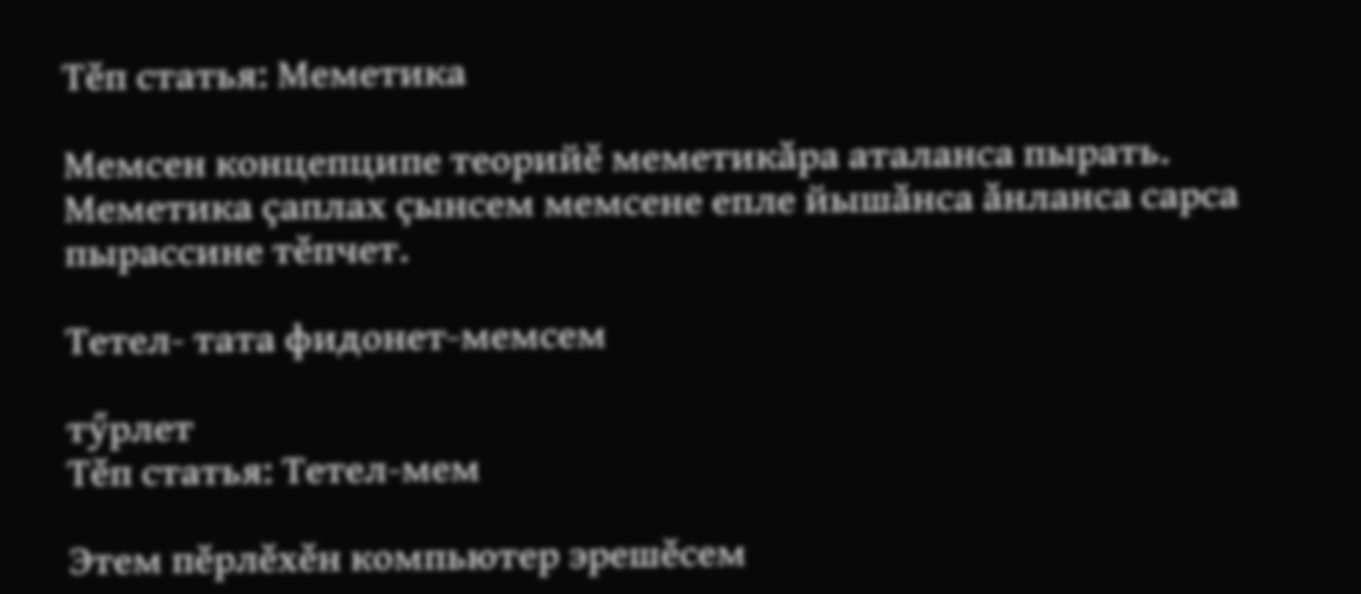Тĕп статья: Меметика

Мемсен концепципе теорийĕ меметикăра аталанса пырать. Меметика çаплах çынсем мемсене епле йышăнса ăнланса сарса пырассине тĕпчет.

Тетел- тата фидонет-мемсем

тӳрлет
Тĕп статья: Тетел-мем

Этем пĕрлĕхĕн компьютер эрешĕсем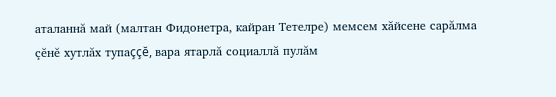аталаннă май (малтан Фидонетра, кайран Тетелре) мемсем хăйсене сарăлма çĕнĕ хутлăх тупаççĕ, вара ятарлă социаллă пулăм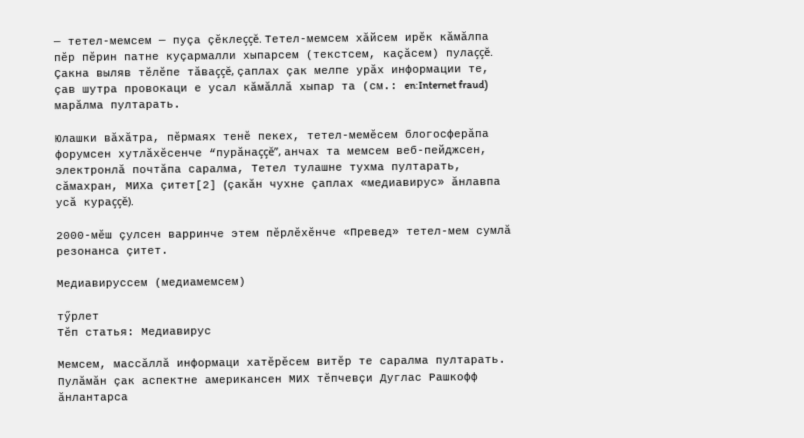— тетел-мемсем — пуçа çĕклеççĕ. Тетел-мемсем хăйсем ирĕк кăмăлпа пĕр пĕрин патне куçармалли хыпарсем (текстсем, каçăсем) пулаççĕ. Çакна выляв тĕлĕпе тăваççĕ, çаплах çак мелпе урăх информации те, çав шутра провокаци е усал кăмăллă хыпар та (см.: en:Internet fraud) марăлма пултарать.

Юлашки вăхăтра, пĕрмаях тенĕ пекех, тетел-мемĕсем блогосферăпа форумсен хутлăхĕсенче “пурăнаççĕ”, анчах та мемсем веб-пейджсен, электронлă почтăпа саралма, Тетел тулашне тухма пултарать, сăмахран, МИХа çитет[2] (çакăн чухне çаплах «медиавирус» ăнлавпа усă кураççĕ).

2000-мĕш çулсен варринче этем пĕрлĕхĕнче «Превед» тетел-мем сумлă резонанса çитет.

Медиавируссем (медиамемсем)

тӳрлет
Тĕп статья: Медиавирус

Мемсем, массăллă информаци хатĕрĕсем витĕр те саралма пултарать. Пулăмăн çак аспектне американсен МИХ тĕпчевçи Дуглас Рашкофф ăнлантарса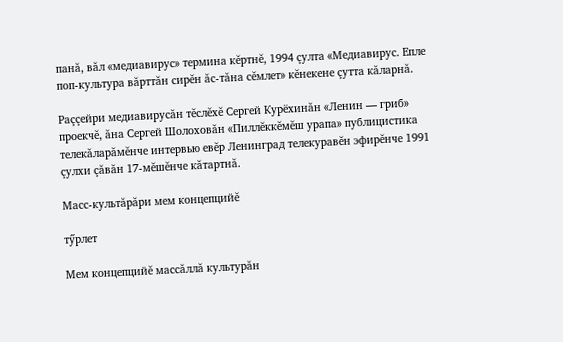панă, вăл «медиавирус» термина кĕртнĕ, 1994 çулта «Медиавирус. Епле поп-культура вăрттăн сирĕн ăс-тăна сĕмлет» кĕнекене çутта кăларнă.

Раççейри медиавирусăн тĕслĕхĕ Сергей Курёхинăн «Ленин — гриб» проекчĕ, ăна Сергей Шолоховăн «Пиллĕккĕмĕш урапа» публицистика телекăларăмĕнче интервью евĕр Ленинград телекуравĕн эфирĕнче 1991 çулхи çăвăн 17-мĕшĕнче кăтартнă.

Масс-культăрăри мем концепцийĕ

тӳрлет

Мем концепцийĕ массăллă культурăн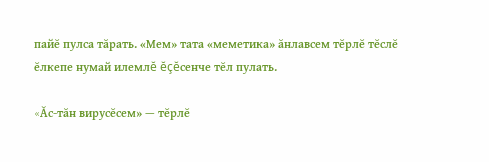пайĕ пулса тăрать. «Мем» тата «меметика» ăнлавсем тĕрлĕ тĕслĕ ĕлкепе нумай илемлĕ ĕçĕсенче тĕл пулать.

«Ăс-тăн вирусĕсем» — тĕрлĕ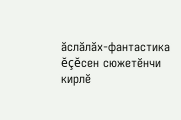ăслăлăх-фантастика ĕçĕсен сюжетĕнчи кирлĕ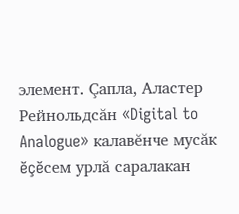элемент. Çапла, Аластер Рейнольдсăн «Digital to Analogue» калавĕнче мусăк ĕçĕсем урлă саралакан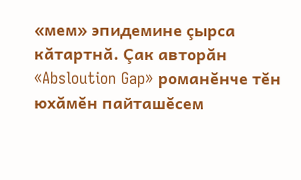«мем» эпидемине çырса кăтартнă. Çак авторăн «Absloution Gap» романĕнче тĕн юхăмĕн пайташĕсем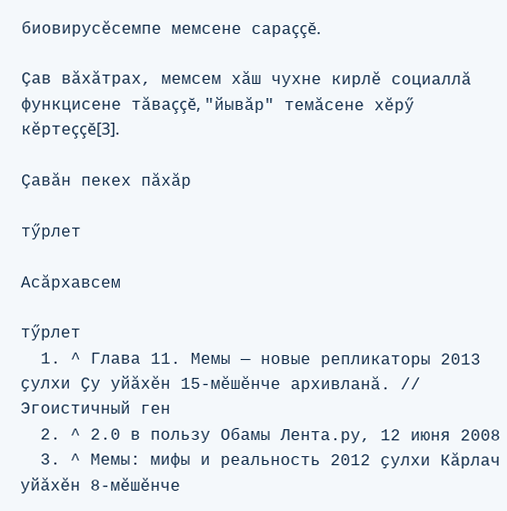биовирусĕсемпе мемсене сараççĕ.

Çав вăхăтрах, мемсем хăш чухне кирлĕ социаллă функцисене тăваççĕ, "йывăр" темăсене хĕрӳ кĕртеççĕ[3].

Çавăн пекех пăхăр

тӳрлет

Асăрхавсем

тӳрлет
  1. ^ Глава 11. Мемы — новые репликаторы 2013 ҫулхи Ҫу уйӑхӗн 15-мӗшӗнче архивланӑ. // Эгоистичный ген
  2. ^ 2.0 в пользу Обамы Лента.ру, 12 июня 2008
  3. ^ Мемы: мифы и реальность 2012 ҫулхи Кӑрлач уйӑхӗн 8-мӗшӗнче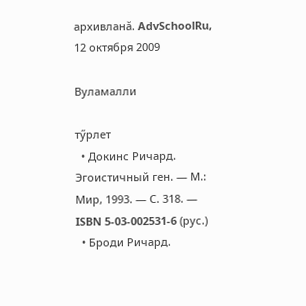архивланӑ. AdvSchoolRu, 12 октября 2009

Вуламалли

тӳрлет
  • Докинс Ричард. Эгоистичный ген. — М.: Мир, 1993. — С. 318. — ISBN 5-03-002531-6 (рус.)
  • Броди Ричард.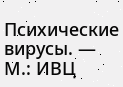Психические вирусы. — М.: ИВЦ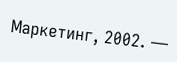Маркетинг, 2002. —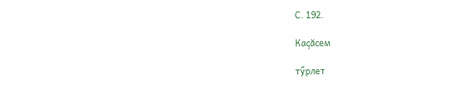С. 192.

Каçăсем

тӳрлет